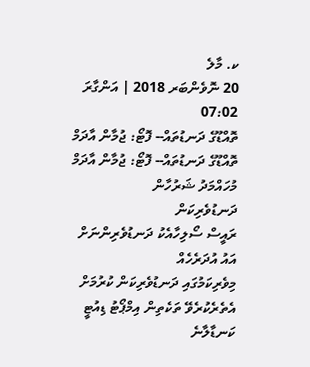ކ. މާލެ
20 ނޮވެންބަރ 2018 | އަންގާރަ 07:02
ތޮއްޑޫގެ ދަނޑުތައް-- ފޮޓޯ: ޖުމާން އާދަމް
ތޮއްޑޫގެ ދަނޑުތައް-- ފޮޓޯ: ޖުމާން އާދަމް
މުހައްމަދު ޝަރުހާން
ދަނޑުވެރިކަން
ރައީސް ސޯލިހާއެކު ދަނޑުވެރިންނަށް އައު އުދަރެހެއް
މިވެރިކަމުގައި ދަނޑުވެރިކަން ކުރުމަށް އެތެރެކުރެވޭ ތަކެތިން އިމްޕޯޓު ޑިއުޓީ ކަނޑާލާނެ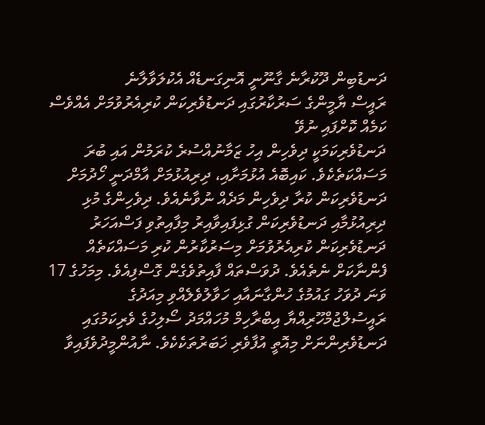ދަނޑުބިން ދޫކުރާނެ ގާނޫނީ އޮނިގަނޑެއް އެކުލަވާލާނެ
ރައީސް ޔާމީންގެ ސަރުކާރުގައި ދަނޑުވެރިކަން ކުރިއެރުވުމަށް އެއްވެސް ކަމެއް ކޮށްފައި ނުވޭ
ދަނޑުވެރިކަމަކީ ދިވެހިން އިހު ޒަމާނުއްސުރެ ކުރަމުން އައި ބުރަ މަސައްކަތެކެވެ. ކައިބޮއެ އުޅުމަށާއި، ދިރިއުޅުމަށް އާމްދަނީ ހޯދުމަށް ދަނޑުވެރިކަން ކުރާ ދިވެހިން މަދެއް ނުވާނެއެވެ. ދިވެހިންގެ މުޅި ދިރިއުޅުމާއި ދަނޑުވެރިކަން ގުޅިފައިވާއިރު މިފާއިތުވި ފަސްއަހަރު ދަނޑުވެރިކަން ކުރިއެރުވުމަށް މިސަރުކާރުން ކުރި މަސައްކަތެއް ފެންނާކަށް ނެތެއެވެ. ދުވަސްތައް ފާއިތުވެގެން ގޮސްފިއެވެ. މިމަހުގެ 17 ވަނަ ދުވަހު ގައުމުގެ ހުންގާނައާއި ހަވާލުވެލެއްވި މިއަދުގެ ރައީސުލްޖުމްހޫރިއްޔާ އިބްރާހިމް މުހައްމަދު ސޯލިހުގެ ވެރިކަމުގައި ދަނޑުވެރިންނަށް މިއޮތީ އުފާވެރި ޚަބަރުތަކެކެވެ. ނާއުންމީދުވެފައިވާ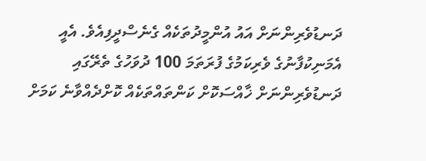ދަނޑުވެރިންނަށް އައު އުންމީދުތަކެއް ގެނެސްދީފިއެވެ. އެއީ އެމަނިކުފާނުގެ ވެރިކަމުގެ ފުރަތަމަ 100 ދުވަހުގެ ތެރޭގައި ދަނޑުވެރިންނަށް ޚާއްސަކޮށް ކަންތައްތަކެއް ކޮށްދެއްވާނެ ކަމަށް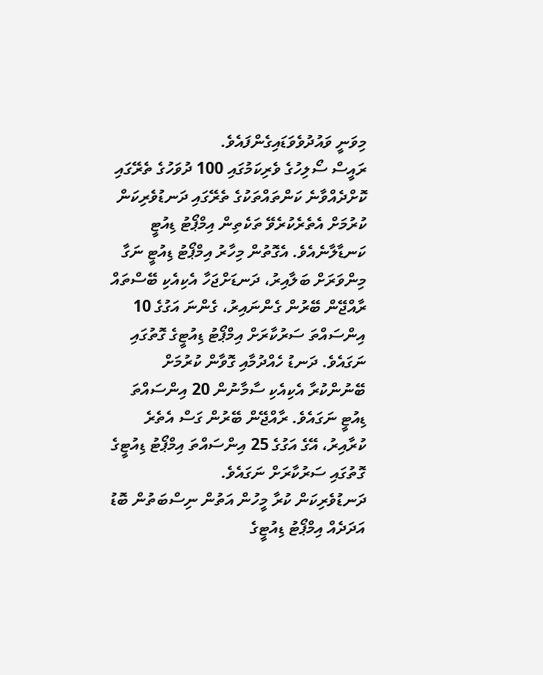މިވަނީ ވައުދުވެވަޑައިގެންފައެވެ.
ރައީސް ސޯލިހުގެ ވެރިކަމުގައި 100 ދުވަހުގެ ތެރޭގައި ކޮށްދެއްވާނެ ކަންތައްތަކުގެ ތެރޭގައި ދަނޑުވެރިކަން ކުރުމަށް އެތެރެކުރެވޭ ތަކެތިން އިމްޕޯޓު ޑިއުޓީ ކަނޑާލާނެއެވެ. އެގޮތުން މިހާރު އިމްޕޯޓު ޑިއުޓީ ނަގާ މިންވަރަށް ބަލާއިރު، ދަނޑަށްޖަހާ އެކިއެކި ބޭސްތައް ރާއްޖޭން ބޭރުން ގެންނައިރު، ގެންނަ އަގުގެ 10 އިންސައްތަ ސަރުކާރަށް އިމްޕޯޓު ޑިއުޓީގެ ގޮތުގައި ނަގައެވެ. ދަނޑު ހެއްދުމާއި ގޮވާން ކުރުމަށް ބޭނުންކުރާ އެކިއެކި ސާމާނުން 20 އިންސައްތަ ޑިއުޓީ ނަގައެވެ. ރާއްޖޭން ބޭރުން ގަސް އެތެރެ ކުރާއިރު، އޭގެ އަގުގެ 25 އިންސައްތަ އިމްޕޯޓު ޑިއުޓީގެ ގޮތުގައި ސަރުކާރަށް ނަގައެވެ.
ދަނޑުވެރިކަން ކުރާ މީހުން އަތުން ނިސްބަތުން ބޮޑު އަދަދެއް އިމްޕޯޓު ޑިއުޓީގެ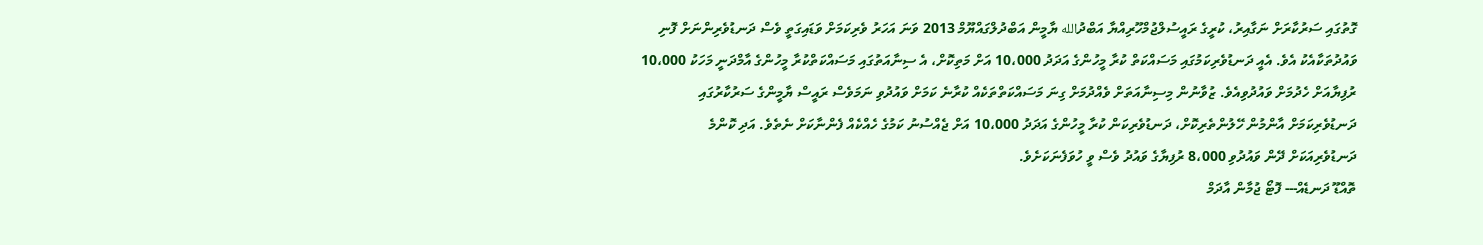ގޮތުގައި ސަރުކާރަށް ނަގާއިރު، ކުރީގެ ރައީސުލްޖުމްހޫރިއްޔާ އަބްދުالله ޔާމީން އަބްދުލްގައްޔޫމް 2013 ވަނަ އަހަރު ވެރިކަމަށް ވަޑައިގަތީ ވެސް ދަނޑުވެރިންނަށް ފޮނި ވައުދުތަކާއެކު އެވެ. އެއީ ދަނޑުވެރިކަމުގައި މަސައްކަތް ކުރާ މީހުންގެ އަދަދު 10،000 އަށް މަތިކޮށް، އެ ސިނާއަތުގައި މަސައްކަތްކުރާ މީހުންގެ އާމްދަނީ މަހަކު 10،000 ރުފިޔާއަށް ހެދުމަށް ވައުދުވިއެވެ. ޒުވާނުން މިސިނާއަތަށް ވެއްދުމަށް ގިނަ މަސައްކަތްތަކެއް ކުރާނެ ކަމަށް ވައުދުވި ނަމަވެސް ރައީސް ޔާމީންގެ ސަރުކާރުގައި ދަނޑުވެރިކަމަށް އާންމުން ހޭލުންތެރިކޮށް، ދަނޑުވެރިކަން ކުރާ މީހުންގެ އަދަދު 10،000 އަށް ޖެއްސުނު ކަމުގެ ހެއްކެއް ފެންނާކަށް ނެތެވެ. އަދި ކޮންމެ ދަނޑުވެރިއަކަށް ދޭން ވައުދުވި 8،000 ރުފިޔާގެ ވައުދު ވެސް ވީ ހުވަފެނަކަށެވެ.
ތޮއްޑޫ ދަނޑެއް--- ފޮޓޯ ޖުމާން އާދަމް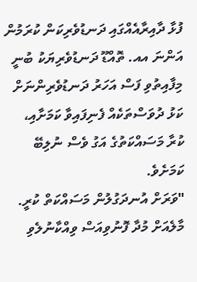ފުޅާ ދާއިރާއެއްގައި ދަނޑުވެރިކަން ކުރަމުން އަންނަ އއ. ތޮއްޑޫ ދަނޑުވެރިޔަކު ބުނީ މިފާއިތުވި ފަސް އަހަރު ދަނޑުވެރިންނަށް ކަޅު ދުވަސްތަކެއް ފެނިފައިވާ ކަމަށާއި، ކުރާ މަސައްކަތުގެ އަގު ވެސް ނުލިބޭ ކަމަށެވެ.
"ވަރަށް އުނދަގުލުން މަސައްކަތް ކުރީ. މާލެއަށް މުދާ ފޮނުވިއަސް ވިއްކާނުލެވި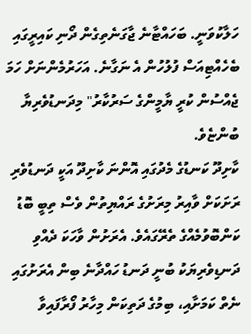ހަލާކުވަނީ. ބަހައްޓާނެ ޖާގަނެތިގެން ދޯނި ކައިރީގައި ބެހެއްޓިއަސް ފުލުހުން އެ ނަގާނެ. އަހަރުމެންނަށް ހަމަ ޖެއްސުން ކުރީ ޔާމީންގެ ސަރުކާރު" މިދަނޑުވެރިޔާ ބުންޏެވެ.
ކާށިދޫ ކަނޑުގެ މެދުގައި އޮންނަ ކާށިދޫ އަކީ ދަނޑުވެރި ރަށަކަށް ވާއިރު މިރަށުގެ ރައްޔިތުން ވެސް ތިބީ ބޮޑު ކަންބޮވުމެއްގެ ތެރޭގައެވެ. އެރަށުން ވާހަކަ ދެއްވި ދަނޑިވެރިޔަކު ބުނީ ދަނޑު ހައްދާނެ ބިން އެރަށުގައި ނެތް ކަމަށާއި، ބިމުގެ ދަތިކަން މިހާރު ފޯރާފައިވާ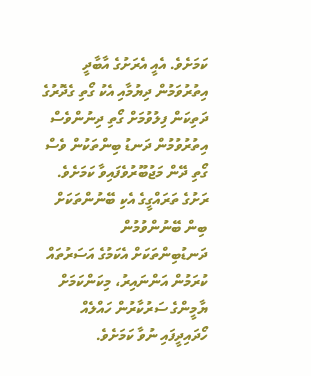ކަމަށެވެ. އެއީ އެރަށުގެ އާބާދީ އިތުރުވަމުން ދިޔުމާއި އެކު ގޯތި ގެދޮރުގެ ދަތިކަން ފިލުވުމަށް ގޯތި ދިނުންވެސް އިތުރުވުމުން ދަނޑު ބިންތަކުން ވެސް ގޯތި ދޭން މަޖުބޫރުވެފައިވާ ކަމަށެވެ. ރަށުގެ ތަރައްގީގެ އެކި ބޭނުންތަކަށް ބިން ބޭނުންވުމުން ދަނޑުބިންތަކަށް އެކަމުގެ އަސަރުތައް ކުރަމުން އަންނައިރު، މިކަންކަމަށް ޔާމީންގެ ސަރުކާރުން ހައްލެއް ހޯދައިދީފައި ނުވާ ކަމަށެވެ.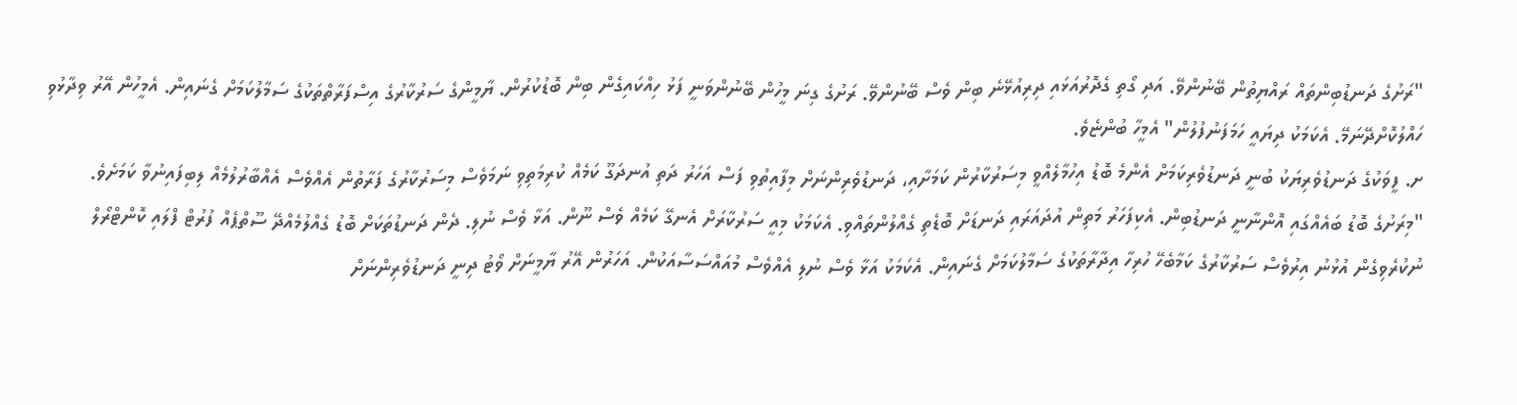"ރަށުގެ ދަނޑުބިންތައް ރައްޔިތުން ބޭނުންވޭ. އަދި ގޯތި ގެދޮރުއަޅައި ދިރިއުޅޭނެ ބިން ވެސް ބޭނުންވޭ. ރަށުގެ ގިނަ މީހުން ބޭނުންވަނީ ފަޅު ހިއްކައިގެން ބިން ބޮޑުކުރުން. ޔާމީންގެ ސަރުކާރުގެ އިސްފަރާތްތަކުގެ ސަމާލުކަމަށް ގެނައިން. އެމީހުން އޭރު ވިދާޅުވި ހައްލުކޮށްދޭނަމޭ. އެކަމަކު ދިޔައީ ހަމަފަނުފުލުން" އެމީހާ ބުންޏެވެ.
ށ. ފީވަކުގެ ދަނޑުވެރިޔަކު ބުނީ ދަނޑުވެރިކަމަށް އެންމެ ބޮޑު އިހުމާލެއްވީ މިސަރުކާރުން ކަމަށާއި، ދަނޑުވެރިންނަށް މިފާއިތުވި ފަސް އަހަރު ދަތި އުނދަގޫ ކަމެއް ކުރިމަތިވި ނަމަވެސް މިސަރުކާރުގެ ފަރާތުން އެއްވެސް އެއްބާރުލުމެއް ލިބިފައިނުވާ ކަމަށެވެ.
"މިރަށުގެ ބޮޑު ބައެއްގައި އޮންނާނީ ދަނޑުބިން. އެކިފަހަރު މަތިން އުދައަރައި ދަނޑަށް ބޮޑެތި ގެއްލުންތައްވި. އެކަމަކު މިއީ ސަރުކާރަށް އެނގޭ ކަމެއް ވެސް ނޫން. އަޅާ ވެސް ނުލި. ދެން ދަނޑުތަކަށް ބޮޑު ގެއްލުމެއްދޭ ސޫތްޕެއް ފުރުޓް ފްލައި ކޮންޓްރޯލް ނުކުރެވިގެން އުޅުނު އިރުވެސް ސަރުކާރުގެ ކަމާބެހޭ ހުރިހާ އިދާރާތަކުގެ ސަމާލުކަމަށް ގެނައިން. އެކަމަކު އަޅާ ވެސް ނުލި އެއްވެސް މުއައްސަސާއަކުން. އަހަރުން އޭރު ޔާމީނަށް ވޯޓު ދިނީ ދަނޑުވެރިންނަށް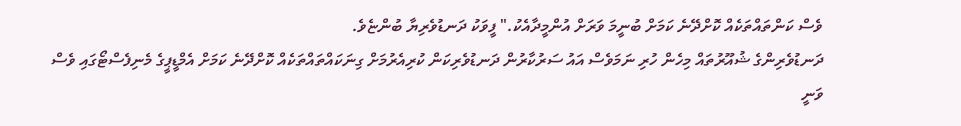ވެސް ކަންތައްތަކެއް ކޮށްދޭނެ ކަމަށް ބުނީމަ ވަރަށް އުންމީދާއެކު." ފީވަކު ދަނޑުވެރިޔާ ބުންޏެވެ.
ދަނޑުވެރިންގެ ޝުއޫރުތައް މިހެން ހުރި ނަމަވެސް އައު ސަރުކާރުން ދަނޑުވެރިކަން ކުރިއެރުމަށް ގިނަކައްތައްތަކެއް ކޮށްދޭނެ ކަމަށް އެމްޑީޕީގެ މެނިފެސްޓޯގައި ވެސް ވަނީ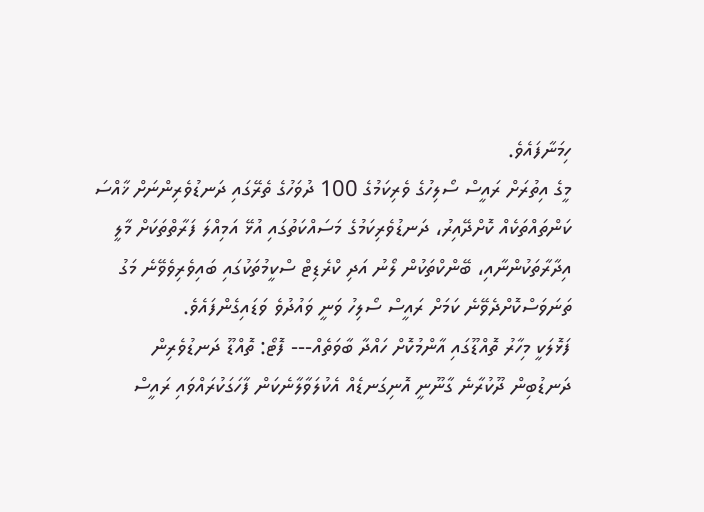ހިމަނާފައެވެ.
މީގެ އިތުރަށް ރައީސް ސޯލިހުގެ ވެރިކަމުގެ 100 ދުވަހުގެ ތެރޭގައި ދަނޑުވެރިންނަށް ޚާއްސަ ކަންތައްތަކެއް ކޮށްދޭއިރު، ދަނޑުވެރިކަމުގެ މަސައްކަތުގައި އުޅޭ އަމިއްލަ ފަރާތްތަކަށް މާލީ އިދާރާތަކުންނާއި، ބޭންކްތަކުން ލޯނު އަދި ކްރެޑިޓް ސްކީމުތަކުގައި ބައިވެރިވެވޭނެ މަގު ތަނަވަސްކޮށްދެވޭނެ ކަމަށް ރައީސް ސޯލިހު ވަނީ ވައުދުވެ ވަޑައިގެންފައެވެ.
ފަޅޮލަކީ މިހާރު ތޮއްޑޫގައި އާންމުކޮށް ހައްދާ ބާވަތެއް--- ފޮޓޯ: ތޮއްޑޫ ދަނޑުވެރިން
ދަނޑުބިން ދޫކުރާނެ ގާނޫނީ އޮނިގަނޑެއް އެކުލަވާލާނެކަން ފާހަގަކުރައްވައި ރައީސް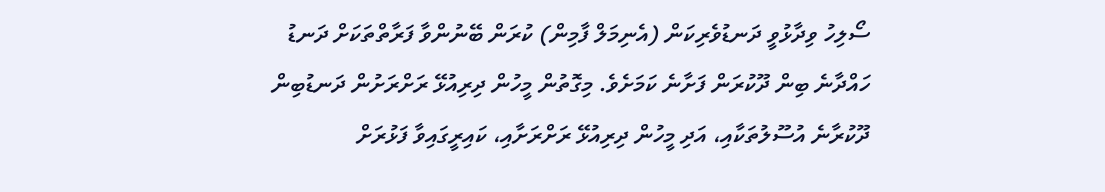ސޯލިހު ވިދާޅުވީ ދަނޑުވެރިކަން (އެނިމަލް ފާމިން) ކުރަން ބޭނުންވާ ފަރާތްތަކަށް ދަނޑު ހައްދާނެ ބިން ދޫކުރަން ފަށާނެ ކަމަށެވެ. މިގޮތުން މީހުން ދިރިއުޅޭ ރަށްރަށުން ދަނޑުބިން ދޫކުރާނެ އުސޫލުތަކާއި، އަދި މީހުން ދިރިއުޅޭ ރަށްރަށާއި، ކައިރީގައިވާ ފަޅުރަށް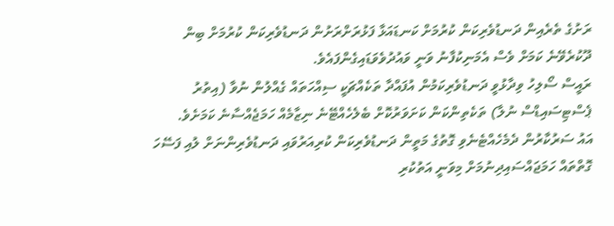ރަށުގެ ތެރެއިން ދަނޑުވެރިކަން ކުރުމަށް ކަނޑައަޅާ ފަޅުރަށްރަށުން ދަނޑުވެރިކަން ކުރުމަށް ބިން ދޫކުރެވޭނެ ކަމަށް ވެސް އެމަނިކުފާނު ވަނީ ވައުދުވެވަޑައިގެންފައެވެ.
ރައީސް ސޯލިހު ވިދާޅުވީ ދަނޑުވެރިކަމުން އުފައްދާ ތަކެއްޗަކީ ސިއްހަތައް ގެއްލުން ނުވާ (އިތުރު ޕެސްޓިސައިޑްސް ނުލާ) ތަކެތިންކަން ކަށަވަރުކޮށް ބެލެހެއްޓޭނެ ނިޒާމެއް ހަމަޖެއްސާނެ ކަމަށެވެ.
އައު ސަރުކާރުން ދެމެހެއްޓެނެވި ގޮތުގެ މަތީން ދަނޑުވެރިކަން ކުރިއަރުވައި ދަނޑުވެރިންނަށް ލުއި ފަސޭހަ ގޮތްތައް ހަމަޖައްސައިދިނުމަށް މިވަނީ އަތުކުރި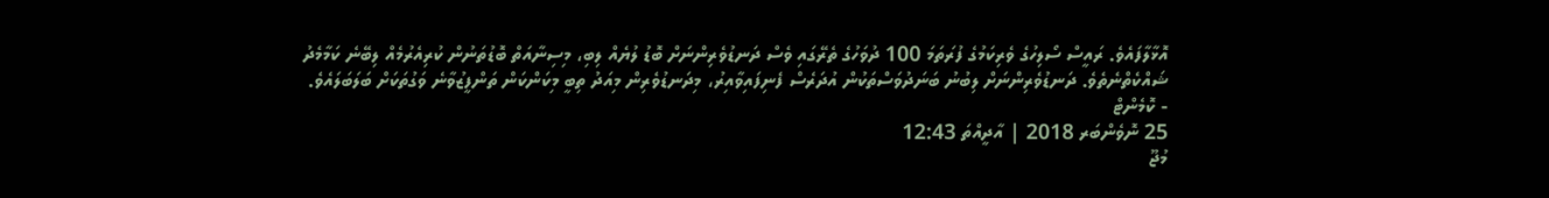އޮޅާލާފައެވެ. ރައީސް ސޯލިހުގެ ވެރިކަމުގެ ފުރަތަމަ 100 ދުވަހުގެ ތެރޭގައި ވެސް ދަނޑުވެރިންނަށް ބޮޑު ލުޔެއް ލިބި، މިސިނާއަތް ބޮޑުތަނުން ކުރިއެރުމެއް ލިބޭނެ ކަމާމެދު ޝައްކެތްނެތެވެ. ދަނޑުވެރިންނަށް ލިބުނު ބަނަދުވަސްތަކުން އުދަރެސް ފެނިފައިވާއިރު، މިދަނޑުވެރިން މިއަދު ތިބީ މިކަންކަން ތަންފީޒުވާނެ ވަގުތަކަށް ބަލަބަލައެވެ.
- ކޮމެންޓް
25 ނޮވެންބަރ 2018 | އާދީއްތަ 12:43
މުޖޫ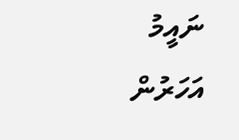ނައީމު
އަހަރުން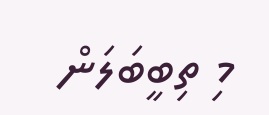މި ތިބީބަލަން